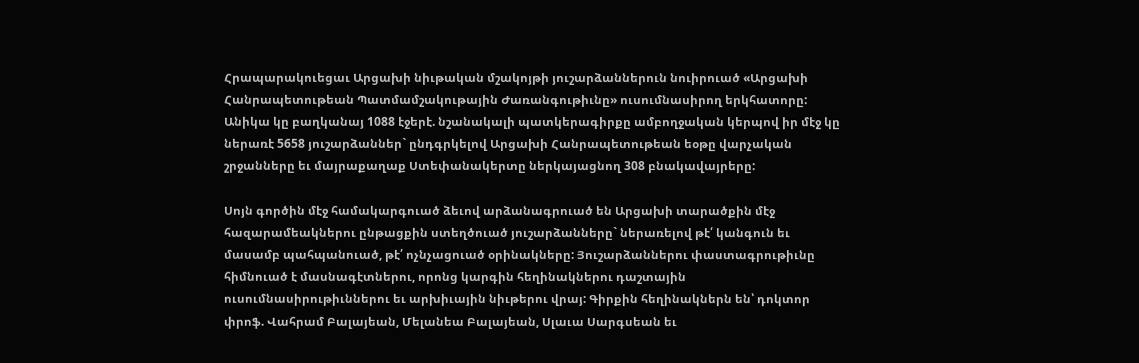Հրապարակուեցաւ Արցախի նիւթական մշակոյթի յուշարձաններուն նուիրուած «Արցախի Հանրապետութեան Պատմամշակութային Ժառանգութիւնը» ուսումնասիրող երկհատորը: Անիկա կը բաղկանայ 1088 էջերէ. նշանակալի պատկերագիրքը ամբողջական կերպով իր մէջ կը ներառէ 5658 յուշարձաններ` ընդգրկելով Արցախի Հանրապետութեան եօթը վարչական շրջանները եւ մայրաքաղաք Ստեփանակերտը ներկայացնող 308 բնակավայրերը:

Սոյն գործին մէջ համակարգուած ձեւով արձանագրուած են Արցախի տարածքին մէջ հազարամեակներու ընթացքին ստեղծուած յուշարձանները` ներառելով թէ՛ կանգուն եւ մասամբ պահպանուած, թէ՛ ոչնչացուած օրինակները: Յուշարձաններու փաստագրութիւնը հիմնուած է մասնագէտներու, որոնց կարգին հեղինակներու դաշտային ուսումնասիրութիւններու եւ արխիւային նիւթերու վրայ: Գիրքին հեղինակներն են՝ դոկտոր փրոֆ. Վահրամ Բալայեան, Մելանեա Բալայեան, Սլաւա Սարգսեան եւ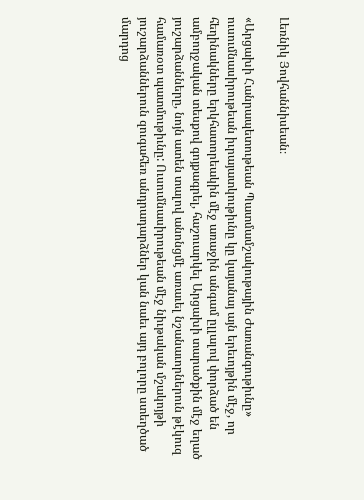Լեռնիկ Յովհաննիսեան։

«Արցախի Հանրապետութեան Պատմամշակութային Ժառանգութիւնը» ուսումնասիրութեան իւրայատկութիւնը կը կայանայ այն երեւոյթին մէջ, որ հեղինակները երկհատորեակին մէջ առաջին անգամ ըլլալով փորձած են ամբողջական տեսքով գոյքագրել, հաշուարկել Արցախի տարածքին մէջ եղած յուշարձանները, նոյն ատեն տալով անոնցմէ առաւել նշանաւորներուն թէկուզ համառօտ պատմութիւնը: Ուսումնասիրութեան մէջ նիւթական մշակոյթի յուշարձաններուն զուգահեռ անդրադարձներ կան նաեւ այդ բոլորը ստեղծած մարդոց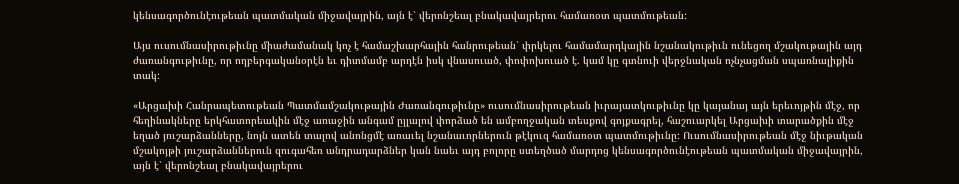կենսագործունէութեան պատմական միջավայրին, այն է` վերոնշեալ բնակավայրերու համառօտ պատմութեան:

Այս ուսումնասիրութիւնը միաժամանակ կոչ է համաշխարհային հանրութեան` փրկելու համամարդկային նշանակութիւն ունեցող մշակութային այդ ժառանգութիւնը, որ ողբերգականօրէն եւ դիտմամբ արդէն իսկ վնասուած, փոփոխուած է. կամ կը գտնուի վերջնական ոչնչացման սպառնալիքին տակ:

«Արցախի Հանրապետութեան Պատմամշակութային Ժառանգութիւնը» ուսումնասիրութեան իւրայատկութիւնը կը կայանայ այն երեւոյթին մէջ, որ հեղինակները երկհատորեակին մէջ առաջին անգամ ըլլալով փորձած են ամբողջական տեսքով գոյքագրել, հաշուարկել Արցախի տարածքին մէջ եղած յուշարձանները, նոյն ատեն տալով անոնցմէ առաւել նշանաւորներուն թէկուզ համառօտ պատմութիւնը: Ուսումնասիրութեան մէջ նիւթական մշակոյթի յուշարձաններուն զուգահեռ անդրադարձներ կան նաեւ այդ բոլորը ստեղծած մարդոց կենսագործունէութեան պատմական միջավայրին, այն է` վերոնշեալ բնակավայրերու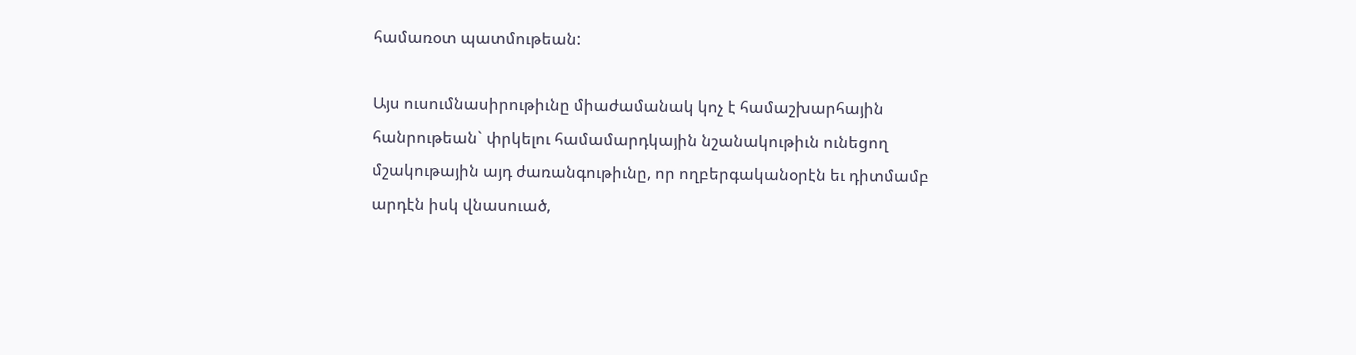համառօտ պատմութեան:

Այս ուսումնասիրութիւնը միաժամանակ կոչ է համաշխարհային հանրութեան` փրկելու համամարդկային նշանակութիւն ունեցող մշակութային այդ ժառանգութիւնը, որ ողբերգականօրէն եւ դիտմամբ արդէն իսկ վնասուած,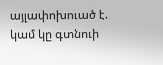այլափոխուած է. կամ կը գտնուի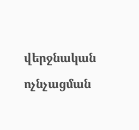վերջնական ոչնչացման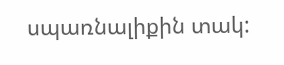սպառնալիքին տակ: